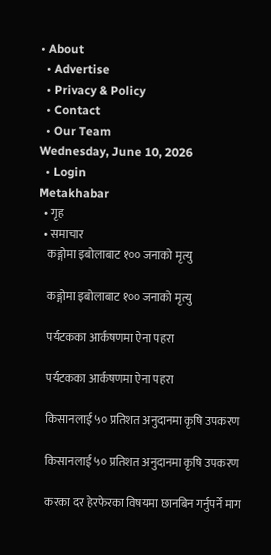• About
  • Advertise
  • Privacy & Policy
  • Contact
  • Our Team
Wednesday, June 10, 2026
  • Login
Metakhabar
  • गृह
  • समाचार
    कङ्गोमा इबोलाबाट १०० जनाको मृत्यु

    कङ्गोमा इबोलाबाट १०० जनाको मृत्यु

    पर्यटकका आर्कषणमा ऐना पहरा

    पर्यटकका आर्कषणमा ऐना पहरा

    किसानलाई ५० प्रतिशत अनुदानमा कृषि उपकरण

    किसानलाई ५० प्रतिशत अनुदानमा कृषि उपकरण

    करका दर हेरफेरका विषयमा छानबिन गर्नुपर्ने माग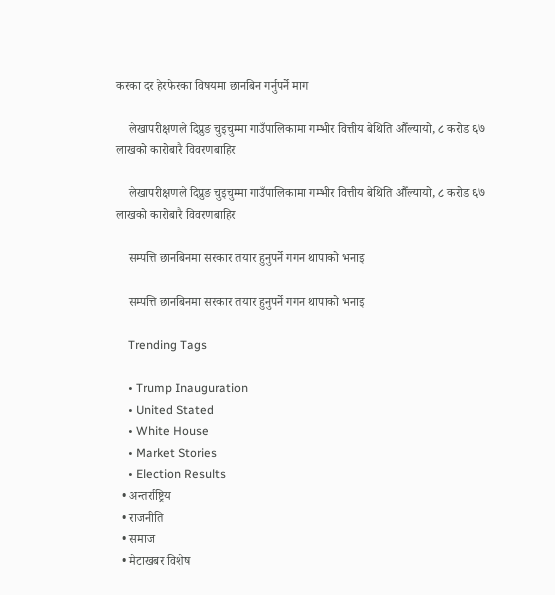करका दर हेरफेरका विषयमा छानबिन गर्नुपर्ने माग

    लेखापरीक्षणले दिप्रुङ चुइचुम्मा गाउँपालिकामा गम्भीर वित्तीय बेथिति औँल्यायो, ८ करोड ६७ लाखको कारोबारै विवरणबाहिर

    लेखापरीक्षणले दिप्रुङ चुइचुम्मा गाउँपालिकामा गम्भीर वित्तीय बेथिति औँल्यायो, ८ करोड ६७ लाखको कारोबारै विवरणबाहिर

    सम्पत्ति छानबिनमा सरकार तयार हुनुपर्ने गगन थापाको भनाइ

    सम्पत्ति छानबिनमा सरकार तयार हुनुपर्ने गगन थापाको भनाइ

    Trending Tags

    • Trump Inauguration
    • United Stated
    • White House
    • Market Stories
    • Election Results
  • अन्तर्राष्ट्रिय
  • राजनीति
  • समाज
  • मेटाखबर विशेष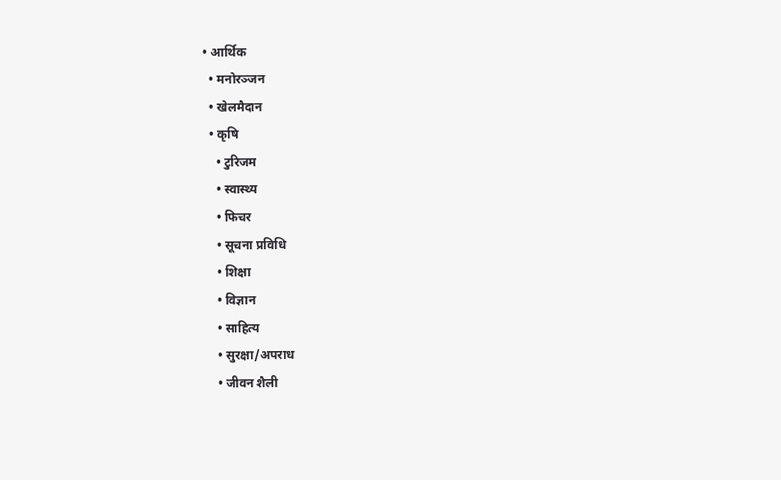• आर्थिक
  • मनोरञ्जन
  • खेलमैदान
  • कृषि
    • टुरिजम
    • स्वास्थ्य
    • फिचर
    • सूचना प्रविधि
    • शिक्षा
    • विज्ञान
    • साहित्य
    • सुरक्षा/अपराध
    • जीवन शैली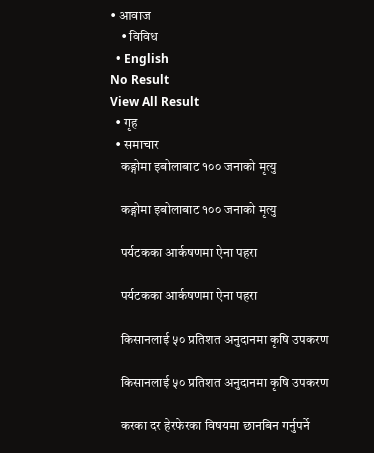• आवाज
    • विविध
  • English
No Result
View All Result
  • गृह
  • समाचार
    कङ्गोमा इबोलाबाट १०० जनाको मृत्यु

    कङ्गोमा इबोलाबाट १०० जनाको मृत्यु

    पर्यटकका आर्कषणमा ऐना पहरा

    पर्यटकका आर्कषणमा ऐना पहरा

    किसानलाई ५० प्रतिशत अनुदानमा कृषि उपकरण

    किसानलाई ५० प्रतिशत अनुदानमा कृषि उपकरण

    करका दर हेरफेरका विषयमा छानबिन गर्नुपर्ने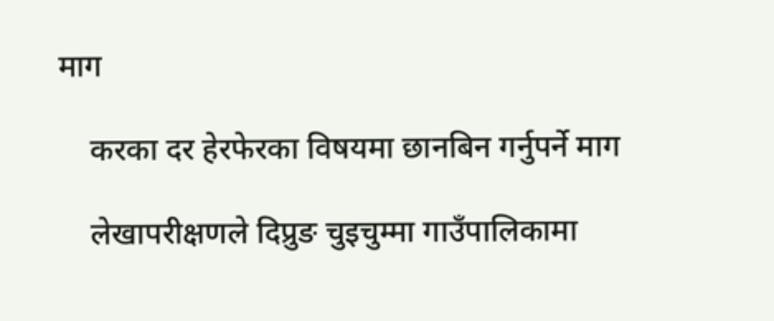माग

    करका दर हेरफेरका विषयमा छानबिन गर्नुपर्ने माग

    लेखापरीक्षणले दिप्रुङ चुइचुम्मा गाउँपालिकामा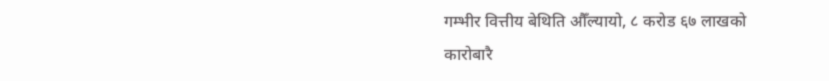गम्भीर वित्तीय बेथिति औँल्यायो, ८ करोड ६७ लाखको कारोबारै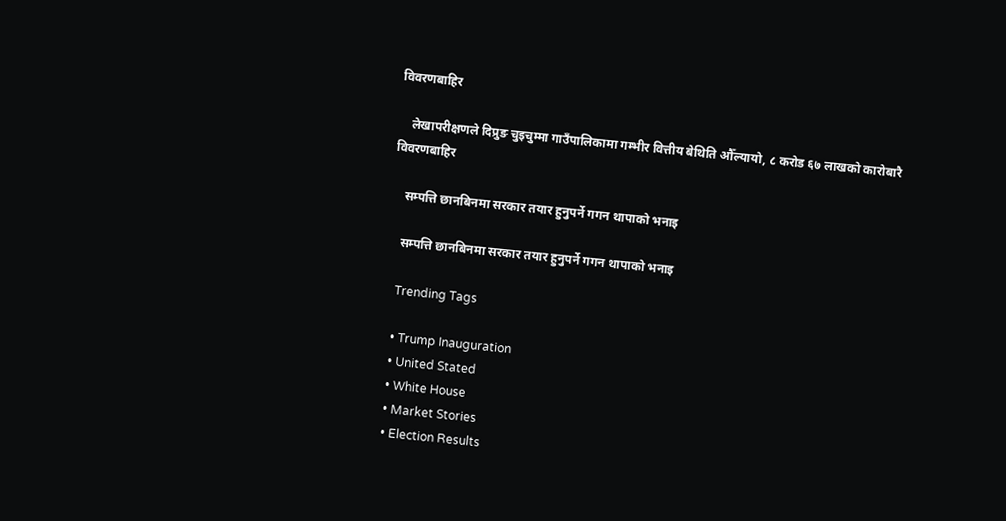विवरणबाहिर

    लेखापरीक्षणले दिप्रुङ चुइचुम्मा गाउँपालिकामा गम्भीर वित्तीय बेथिति औँल्यायो, ८ करोड ६७ लाखको कारोबारै विवरणबाहिर

    सम्पत्ति छानबिनमा सरकार तयार हुनुपर्ने गगन थापाको भनाइ

    सम्पत्ति छानबिनमा सरकार तयार हुनुपर्ने गगन थापाको भनाइ

    Trending Tags

    • Trump Inauguration
    • United Stated
    • White House
    • Market Stories
    • Election Results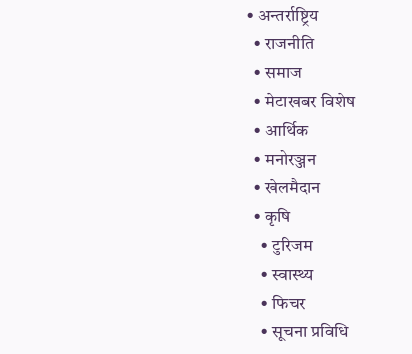• अन्तर्राष्ट्रिय
  • राजनीति
  • समाज
  • मेटाखबर विशेष
  • आर्थिक
  • मनोरञ्जन
  • खेलमैदान
  • कृषि
    • टुरिजम
    • स्वास्थ्य
    • फिचर
    • सूचना प्रविधि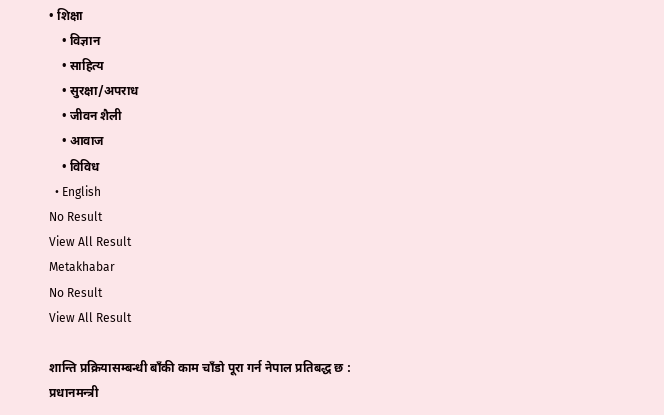• शिक्षा
    • विज्ञान
    • साहित्य
    • सुरक्षा/अपराध
    • जीवन शैली
    • आवाज
    • विविध
  • English
No Result
View All Result
Metakhabar
No Result
View All Result

शान्ति प्रक्रियासम्बन्धी बाँकी काम चाँडो पूरा गर्न नेपाल प्रतिबद्ध छ : प्रधानमन्त्री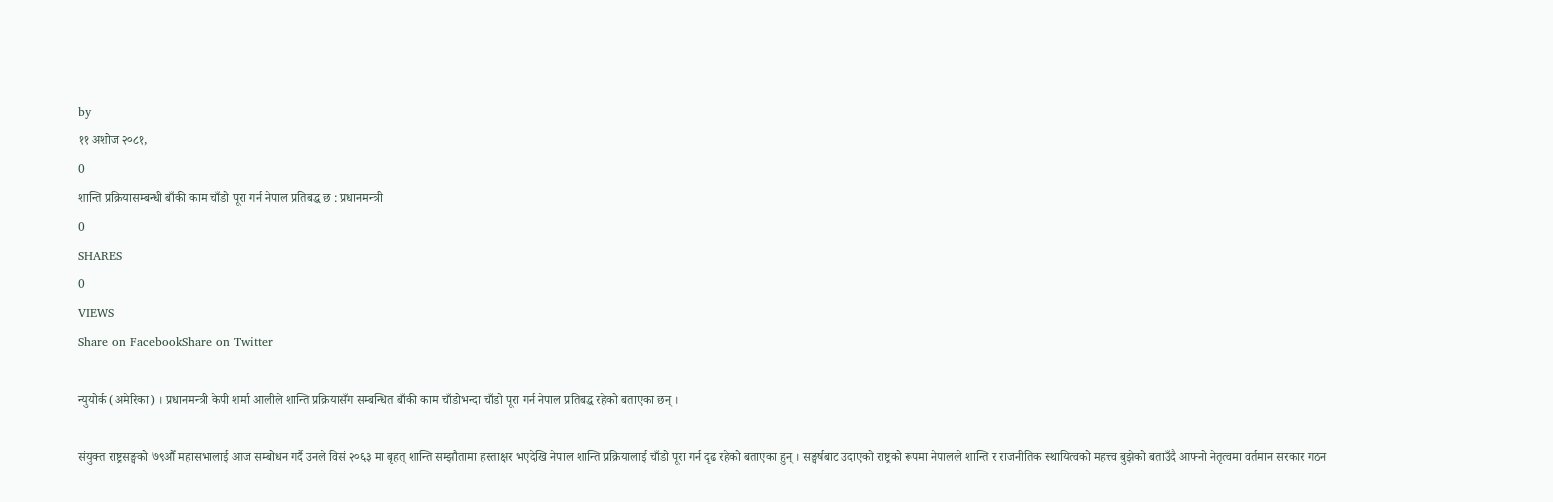by
११ अशोज २०८१,
0
शान्ति प्रक्रियासम्बन्धी बाँकी काम चाँडो पूरा गर्न नेपाल प्रतिबद्ध छ : प्रधानमन्त्री
0
SHARES
0
VIEWS
Share on FacebookShare on Twitter

न्युयोर्क (अमेरिका) । प्रधानमन्त्री केपी शर्मा आलीले शान्ति प्रक्रियासँग सम्बन्धित बाँकी काम चाँडोभन्दा चाँडो पूरा गर्न नेपाल प्रतिबद्ध रहेको बताएका छन् ।

संयुक्त राष्ट्रसङ्घको ७९औँ महासभालाई आज सम्बोधन गर्दै उनले विसं २०६३ मा बृहत् शान्ति सम्झौतामा हस्ताक्षर भएदेखि नेपाल शान्ति प्रक्रियालाई चाँडो पूरा गर्न दृढ रहेको बताएका हुन् । सङ्घर्षबाट उदाएको राष्ट्रको रूपमा नेपालले शान्ति र राजनीतिक स्थायित्वको महत्त्व बुझेको बताउँदै आफ्नो नेतृत्वमा वर्तमान सरकार गठन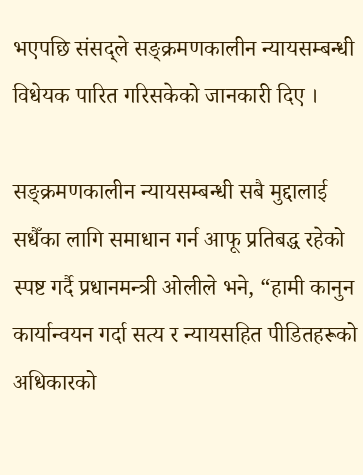भएपछि संसद्ले सङ्क्रमणकालीन न्यायसम्बन्धी विधेयक पारित गरिसकेको जानकारी दिए ।

सङ्क्रमणकालीन न्यायसम्बन्धी सबै मुद्दालाई सधैँका लागि समाधान गर्न आफू प्रतिबद्ध रहेको स्पष्ट गर्दै प्रधानमन्त्री ओलीले भने, “हामी कानुन कार्यान्वयन गर्दा सत्य र न्यायसहित पीडितहरूको अधिकारको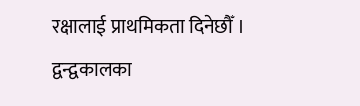रक्षालाई प्राथमिकता दिनेछौँ । द्वन्द्वकालका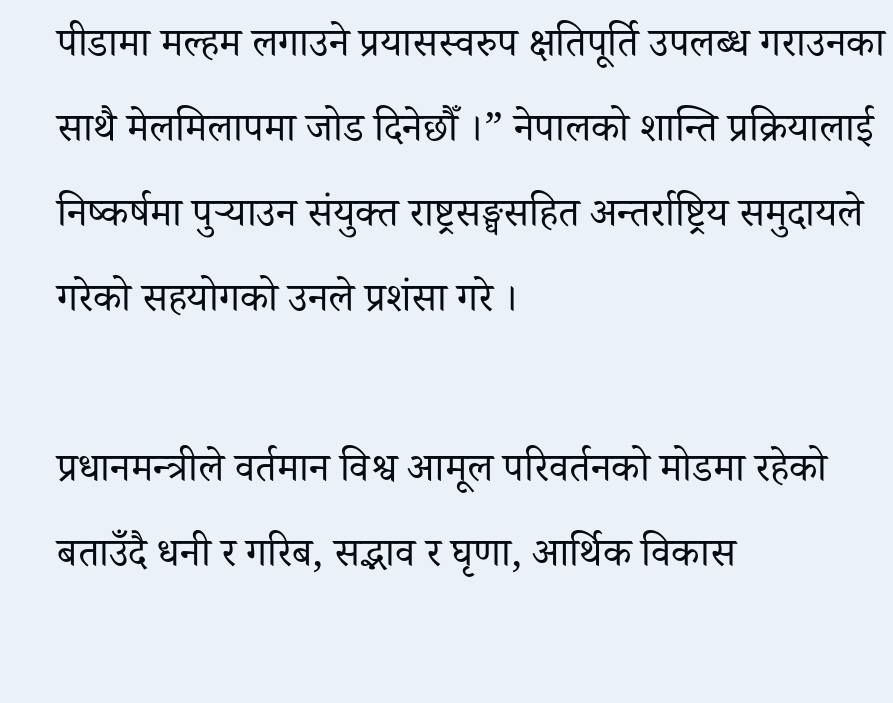पीडामा मल्हम लगाउने प्रयासस्वरुप क्षतिपूर्ति उपलब्ध गराउनका साथै मेलमिलापमा जोड दिनेछौँ ।” नेपालको शान्ति प्रक्रियालाई निष्कर्षमा पुर्‍याउन संयुक्त राष्ट्रसङ्घसहित अन्तर्राष्ट्रिय समुदायले गरेको सहयोगको उनले प्रशंसा गरे ।

प्रधानमन्त्रीले वर्तमान विश्व आमूल परिवर्तनको मोडमा रहेको बताउँदै धनी र गरिब, सद्भाव र घृणा, आर्थिक विकास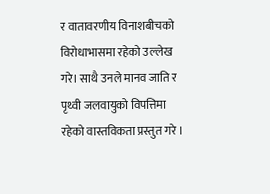र वातावरणीय विनाशबीचको विरोधाभासमा रहेको उल्लेख गरे। साथै उनले मानव जाति र पृथ्वी जलवायुको विपत्तिमा रहेको वास्तविकता प्रस्तुत गरे ।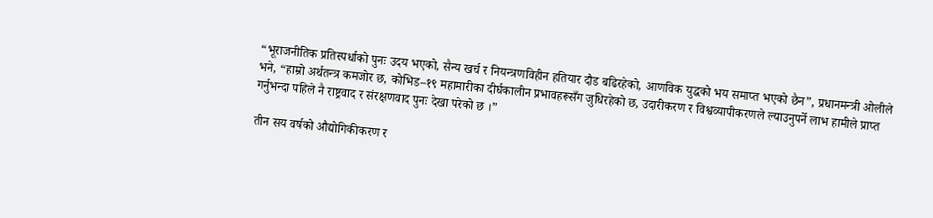“भूराजनीतिक प्रतिस्पर्धाको पुनः उदय भएको, सैन्य खर्च र नियन्त्रणविहीन हतियार दौड बढिरहेको, आणविक युद्धको भय समाप्त भएको छैन”, प्रधानमन्त्री ओलीले भने, “हाम्रो अर्थतन्त्र कमजोर छ, कोभिड–१९ महामारीका दीर्घकालीन प्रभावहरूसँग जुधिरहेको छ, उदारीकरण र विश्वव्यापीकरणले ल्याउनुपर्ने लाभ हामीले प्राप्त गर्नुभन्दा पहिले नै राष्ट्रवाद र संरक्षणवाद पुनः देखा परेको छ ।”

तीन सय वर्षको औद्योगिकीकरण र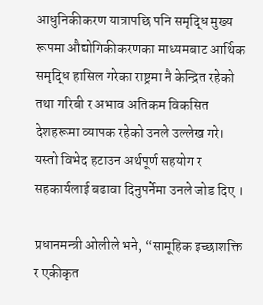आधुनिकीकरण यात्रापछि पनि समृद्धि मुख्य रूपमा औद्योगिकीकरणका माध्यमबाट आर्थिक समृद्धि हासिल गरेका राष्ट्रमा नै केन्द्रित रहेको तथा गरिबी र अभाव अतिकम विकसित देशहरूमा व्यापक रहेको उनले उल्लेख गरे। यस्तो विभेद हटाउन अर्थपूर्ण सहयोग र सहकार्यलाई बढावा दिनुपर्नेमा उनले जोड दिए ।

प्रधानमन्त्री ओलीले भने, “सामूहिक इच्छाशक्ति र एकीकृत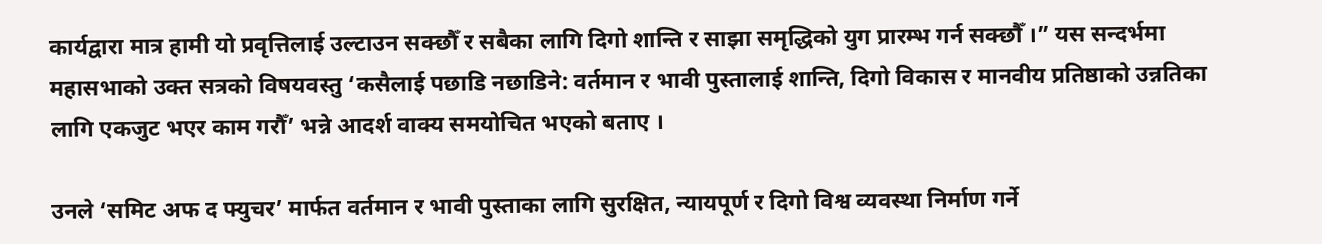कार्यद्वारा मात्र हामी यो प्रवृत्तिलाई उल्टाउन सक्छौँ र सबैका लागि दिगो शान्ति र साझा समृद्धिको युग प्रारम्भ गर्न सक्छौँ ।” यस सन्दर्भमा महासभाको उक्त सत्रको विषयवस्तु ‘कसैलाई पछाडि नछाडिने: वर्तमान र भावी पुस्तालाई शान्ति, दिगो विकास र मानवीय प्रतिष्ठाको उन्नतिका लागि एकजुट भएर काम गरौँ’ भन्ने आदर्श वाक्य समयोचित भएको बताए ।

उनले ‘समिट अफ द फ्युचर’ मार्फत वर्तमान र भावी पुस्ताका लागि सुरक्षित, न्यायपूर्ण र दिगो विश्व व्यवस्था निर्माण गर्ने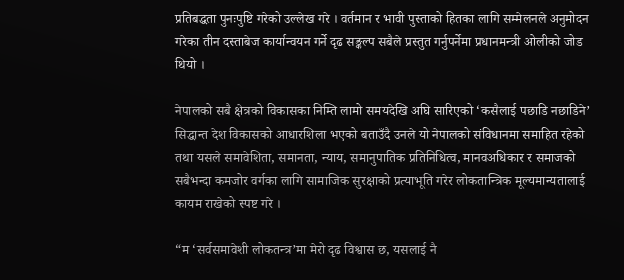प्रतिबद्धता पुनःपुष्टि गरेको उल्लेख गरे । वर्तमान र भावी पुस्ताको हितका लागि सम्मेलनले अनुमोदन गरेका तीन दस्ताबेज कार्यान्वयन गर्ने दृढ सङ्कल्प सबैले प्रस्तुत गर्नुपर्नेमा प्रधानमन्त्री ओलीको जोड थियो ।

नेपालको सबै क्षेत्रको विकासका निम्ति लामो समयदेखि अघि सारिएको ‘कसैलाई पछाडि नछाडिने’ सिद्धान्त देश विकासको आधारशिला भएको बताउँदै उनले यो नेपालको संविधानमा समाहित रहेको तथा यसले समावेशिता, समानता, न्याय, समानुपातिक प्रतिनिधित्व, मानवअधिकार र समाजको सबैभन्दा कमजोर वर्गका लागि सामाजिक सुरक्षाको प्रत्याभूति गरेर लोकतान्त्रिक मूल्यमान्यतालाई कायम राखेको स्पष्ट गरे ।

“म ‘सर्वसमावेशी लोकतन्त्र’मा मेरो दृढ विश्वास छ, यसलाई नै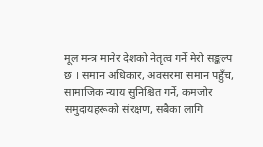मूल मन्त्र मानेर देशको नेतृत्व गर्ने मेरो सङ्कल्प छ । समान अधिकार, अवसरमा समान पहुँच, सामाजिक न्याय सुनिश्चित गर्ने, कमजोर समुदायहरूको संरक्षण, सबैका लागि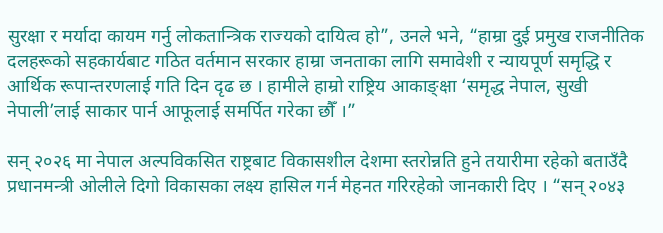सुरक्षा र मर्यादा कायम गर्नु लोकतान्त्रिक राज्यको दायित्व हो”, उनले भने, “हाम्रा दुई प्रमुख राजनीतिक दलहरूको सहकार्यबाट गठित वर्तमान सरकार हाम्रा जनताका लागि समावेशी र न्यायपूर्ण समृद्धि र आर्थिक रूपान्तरणलाई गति दिन दृढ छ । हामीले हाम्रो राष्ट्रिय आकाङ्क्षा ‘समृद्ध नेपाल, सुखी नेपाली’लाई साकार पार्न आफूलाई समर्पित गरेका छौँ ।”

सन् २०२६ मा नेपाल अल्पविकसित राष्ट्रबाट विकासशील देशमा स्तरोन्नति हुने तयारीमा रहेको बताउँदै प्रधानमन्त्री ओलीले दिगो विकासका लक्ष्य हासिल गर्न मेहनत गरिरहेको जानकारी दिए । “सन् २०४३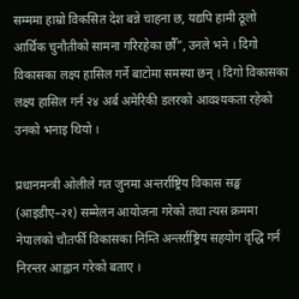सम्ममा हाम्रो विकसित देश बन्ने चाहना छ, यद्यपि हामी ठूलो आर्थिक चुनौतीको सामना गरिरहेका छौँ”, उनले भने । दिगो विकासका लक्ष्य हासिल गर्ने बाटोमा समस्या छन् । दिगो विकासका लक्ष्य हासिल गर्न २४ अर्ब अमेरिकी डलरको आवश्यकता रहेको उनको भनाइ थियो ।

प्रधानमन्त्री ओलीले गत जुनमा अन्तर्राष्ट्रिय विकास सङ्घ (आइडीए–२१) सम्मेलन आयोजना गरेको तथा त्यस क्रममा नेपालको चौतर्फी विकासका निम्ति अन्तर्राष्ट्रिय सहयोग वृद्धि गर्न निरन्तर आह्वान गरेको बताए ।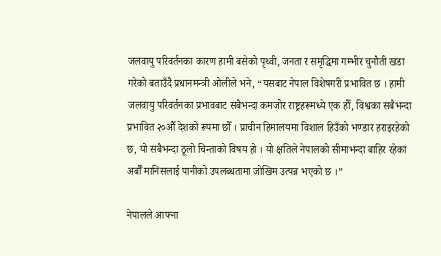जलवायु परिवर्तनका कारण हामी बसेको पृथ्वी, जनता र समृद्धिमा गम्भीर चुनौती खडा गरेको बताउँदै प्रधानमन्त्री ओलीले भने, “यसबाट नेपाल विशेषगरी प्रभावित छ । हामी जलवायु परिवर्तनका प्रभावबाट सबैभन्दा कमजोर राष्ट्रहरूमध्ये एक हौँ, विश्वका सबैभन्दा प्रभावित २०औँ देशको रूपमा छौँ । प्राचीन हिमालयमा विशाल हिउँको भण्डार हराइरहेको छ, यो सबैभन्दा ठूलो चिन्ताको विषय हो । यो क्षतिले नेपालको सीमाभन्दा बाहिर रहेका अर्बौँ मानिसलाई पानीको उपलब्धतामा जोखिम उत्पन्न भएको छ ।”

नेपालले आफ्ना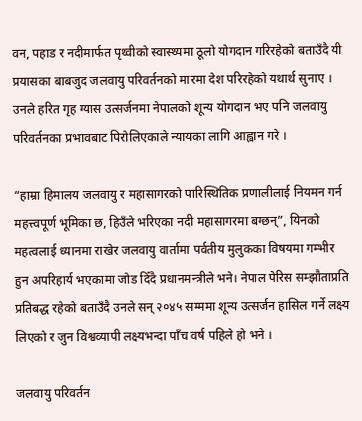वन, पहाड र नदीमार्फत पृथ्वीको स्वास्थ्यमा ठूलो योगदान गरिरहेको बताउँदै यी प्रयासका बाबजुद जलवायु परिवर्तनको मारमा देश परिरहेको यथार्थ सुनाए । उनले हरित गृह ग्यास उत्सर्जनमा नेपालको शून्य योगदान भए पनि जलवायु परिवर्तनका प्रभावबाट पिरोलिएकाले न्यायका लागि आह्वान गरे ।

“हाम्रा हिमालय जलवायु र महासागरको पारिस्थितिक प्रणालीलाई नियमन गर्न महत्त्वपूर्ण भूमिका छ, हिउँले भरिएका नदी महासागरमा बग्छन्”, यिनको महत्वलाई ध्यानमा राखेर जलवायु वार्तामा पर्वतीय मुलुकका विषयमा गम्भीर हुन अपरिहार्य भएकामा जोड दिँदै प्रधानमन्त्रीले भने। नेपाल पेरिस सम्झौताप्रति प्रतिबद्ध रहेको बताउँदै उनले सन् २०४५ सम्ममा शून्य उत्सर्जन हासिल गर्ने लक्ष्य लिएको र जुन विश्वव्यापी लक्ष्यभन्दा पाँच वर्ष पहिले हो भने ।

जलवायु परिवर्तन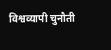विश्वव्यापी चुनौती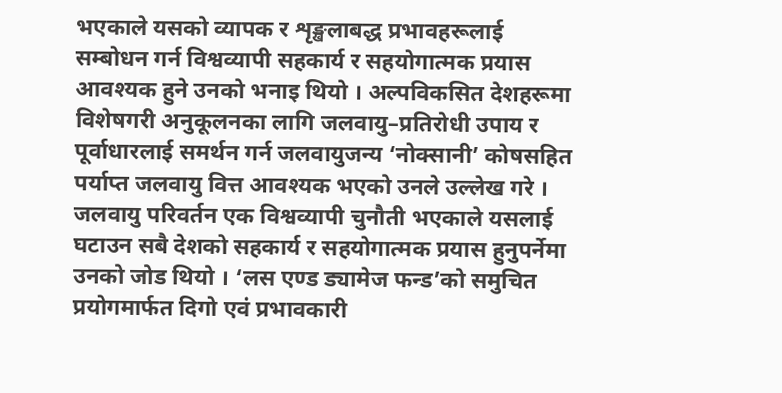भएकाले यसको व्यापक र शृङ्खलाबद्ध प्रभावहरूलाई सम्बोधन गर्न विश्वव्यापी सहकार्य र सहयोगात्मक प्रयास आवश्यक हुने उनको भनाइ थियो । अल्पविकसित देशहरूमा विशेषगरी अनुकूलनका लागि जलवायु–प्रतिरोधी उपाय र पूर्वाधारलाई समर्थन गर्न जलवायुजन्य ‘नोक्सानी’ कोषसहित पर्याप्त जलवायु वित्त आवश्यक भएको उनले उल्लेख गरे । जलवायु परिवर्तन एक विश्वव्यापी चुनौती भएकाले यसलाई घटाउन सबै देशको सहकार्य र सहयोगात्मक प्रयास हुनुपर्नेमा उनको जोड थियो । ‘लस एण्ड ड्यामेज फन्ड’को समुचित प्रयोगमार्फत दिगो एवं प्रभावकारी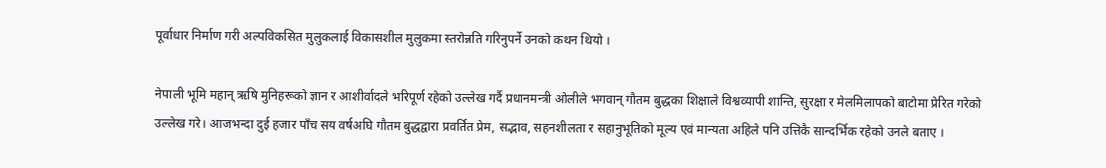पूर्वाधार निर्माण गरी अल्पविकसित मुलुकलाई विकासशील मुलुकमा स्तरोन्नति गरिनुपर्ने उनको कथन थियो ।

नेपाली भूमि महान् ऋषि मुनिहरूको ज्ञान र आशीर्वादले भरिपूर्ण रहेको उल्लेख गर्दै प्रधानमन्त्री ओलीले भगवान् गौतम बुद्धका शिक्षाले विश्वव्यापी शान्ति, सुरक्षा र मेलमिलापको बाटोमा प्रेरित गरेको उल्लेख गरे। आजभन्दा दुई हजार पाँच सय वर्षअघि गौतम बुद्धद्वारा प्रवर्तित प्रेम, सद्भाव, सहनशीलता र सहानुभूतिको मूल्य एवं मान्यता अहिले पनि उत्तिकै सान्दर्भिक रहेको उनले बताए ।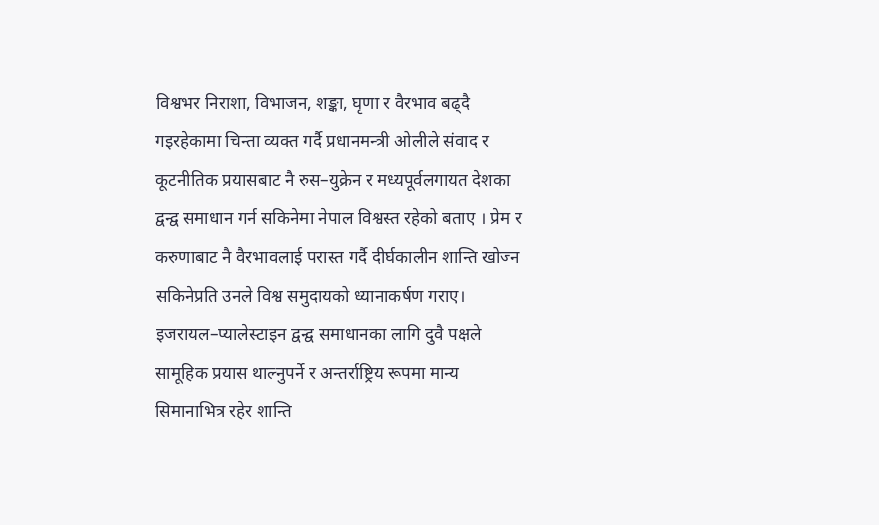विश्वभर निराशा, विभाजन, शङ्का, घृणा र वैरभाव बढ्दै गइरहेकामा चिन्ता व्यक्त गर्दै प्रधानमन्त्री ओलीले संवाद र कूटनीतिक प्रयासबाट नै रुस–युक्रेन र मध्यपूर्वलगायत देशका द्वन्द्व समाधान गर्न सकिनेमा नेपाल विश्वस्त रहेको बताए । प्रेम र करुणाबाट नै वैरभावलाई परास्त गर्दै दीर्घकालीन शान्ति खोज्न सकिनेप्रति उनले विश्व समुदायको ध्यानाकर्षण गराए। इजरायल–प्यालेस्टाइन द्वन्द्व समाधानका लागि दुवै पक्षले सामूहिक प्रयास थाल्नुपर्ने र अन्तर्राष्ट्रिय रूपमा मान्य सिमानाभित्र रहेर शान्ति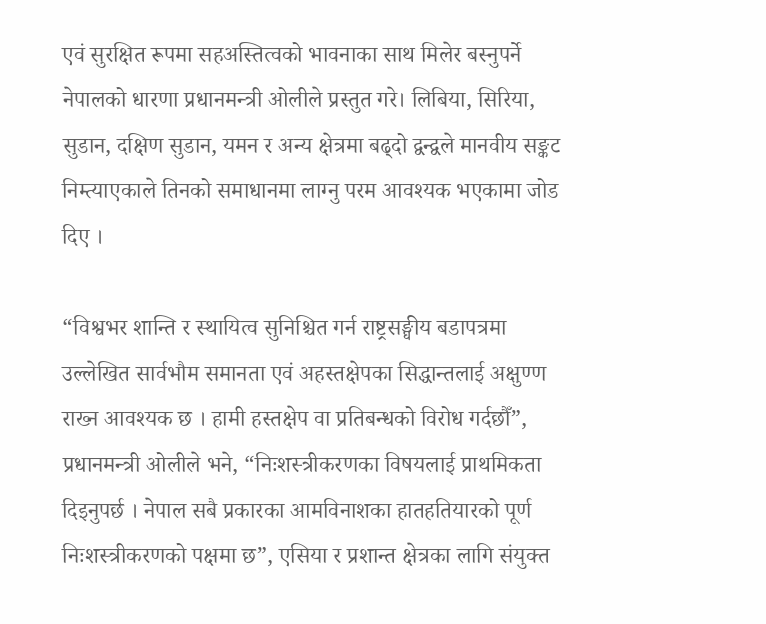एवं सुरक्षित रूपमा सहअस्तित्वको भावनाका साथ मिलेर बस्नुपर्ने नेपालको धारणा प्रधानमन्त्री ओलीले प्रस्तुत गरे। लिबिया, सिरिया, सुडान, दक्षिण सुडान, यमन र अन्य क्षेत्रमा बढ्दो द्वन्द्वले मानवीय सङ्कट निम्त्याएकाले तिनको समाधानमा लाग्नु परम आवश्यक भएकामा जोड दिए ।

“विश्वभर शान्ति र स्थायित्व सुनिश्चित गर्न राष्ट्रसङ्घीय बडापत्रमा उल्लेखित सार्वभौम समानता एवं अहस्तक्षेपका सिद्धान्तलाई अक्षुण्ण राख्न आवश्यक छ । हामी हस्तक्षेप वा प्रतिबन्धको विरोध गर्दछौँ”, प्रधानमन्त्री ओलीले भने, “निःशस्त्रीकरणका विषयलाई प्राथमिकता दिइनुपर्छ । नेपाल सबै प्रकारका आमविनाशका हातहतियारको पूर्ण निःशस्त्रीकरणको पक्षमा छ”, एसिया र प्रशान्त क्षेत्रका लागि संयुक्त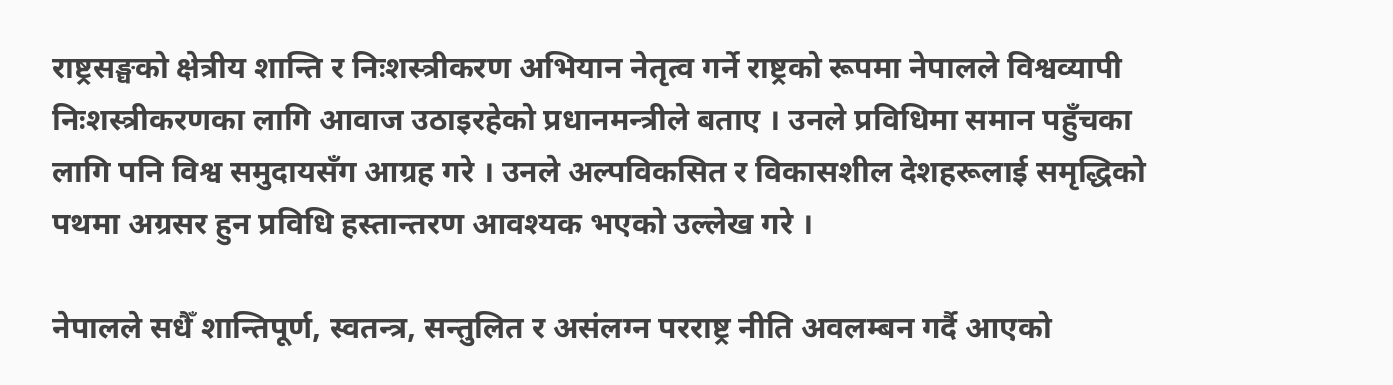राष्ट्रसङ्घको क्षेत्रीय शान्ति र निःशस्त्रीकरण अभियान नेतृत्व गर्ने राष्ट्रको रूपमा नेपालले विश्वव्यापी निःशस्त्रीकरणका लागि आवाज उठाइरहेको प्रधानमन्त्रीले बताए । उनले प्रविधिमा समान पहुँचका लागि पनि विश्व समुदायसँग आग्रह गरे । उनले अल्पविकसित र विकासशील देशहरूलाई समृद्धिको पथमा अग्रसर हुन प्रविधि हस्तान्तरण आवश्यक भएको उल्लेख गरे ।

नेपालले सधैँ शान्तिपूर्ण, स्वतन्त्र, सन्तुलित र असंलग्न परराष्ट्र नीति अवलम्बन गर्दै आएको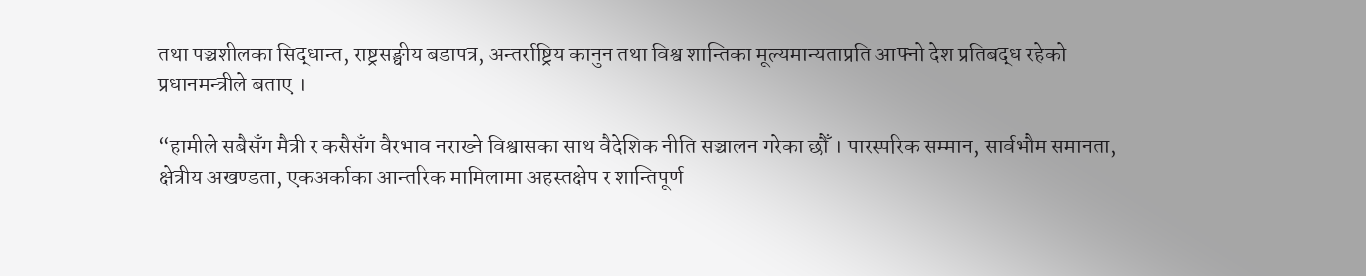तथा पञ्चशीलका सिद्धान्त, राष्ट्रसङ्घीय बडापत्र, अन्तर्राष्ट्रिय कानुन तथा विश्व शान्तिका मूल्यमान्यताप्रति आफ्नो देश प्रतिबद्ध रहेको प्रधानमन्त्रीले बताए ।

“हामीले सबैसँग मैत्री र कसैसँग वैरभाव नराख्ने विश्वासका साथ वैदेशिक नीति सञ्चालन गरेका छौँ । पारस्परिक सम्मान, सार्वभौम समानता, क्षेत्रीय अखण्डता, एकअर्काका आन्तरिक मामिलामा अहस्तक्षेप र शान्तिपूर्ण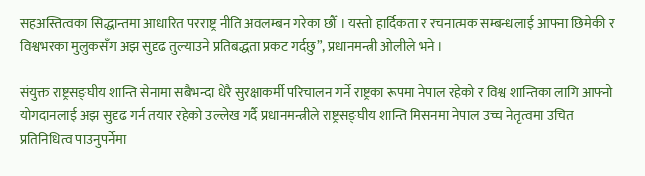सहअस्तित्वका सिद्धान्तमा आधारित परराष्ट्र नीति अवलम्बन गरेका छौँ । यस्तो हार्दिकता र रचनात्मक सम्बन्धलाई आफ्ना छिमेकी र विश्वभरका मुलुकसँग अझ सुदृढ तुल्याउने प्रतिबद्धता प्रकट गर्दछु”, प्रधानमन्त्री ओलीले भने ।

संयुक्त राष्ट्रसङ्घीय शान्ति सेनामा सबैभन्दा धेरै सुरक्षाकर्मी परिचालन गर्ने राष्ट्रका रूपमा नेपाल रहेको र विश्व शान्तिका लागि आफ्नो योगदानलाई अझ सुदृढ गर्न तयार रहेको उल्लेख गर्दै प्रधानमन्त्रीले राष्ट्रसङ्घीय शान्ति मिसनमा नेपाल उच्च नेतृत्वमा उचित प्रतिनिधित्व पाउनुपर्नेमा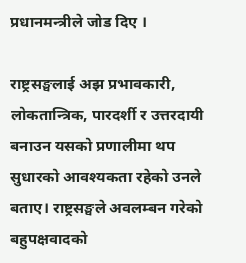प्रधानमन्त्रीले जोड दिए ।

राष्ट्रसङ्घलाई अझ प्रभावकारी, लोकतान्त्रिक, पारदर्शी र उत्तरदायी बनाउन यसको प्रणालीमा थप सुधारको आवश्यकता रहेको उनले बताए। राष्ट्रसङ्घले अवलम्बन गरेको बहुपक्षवादको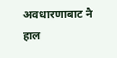अवधारणाबाट नै हाल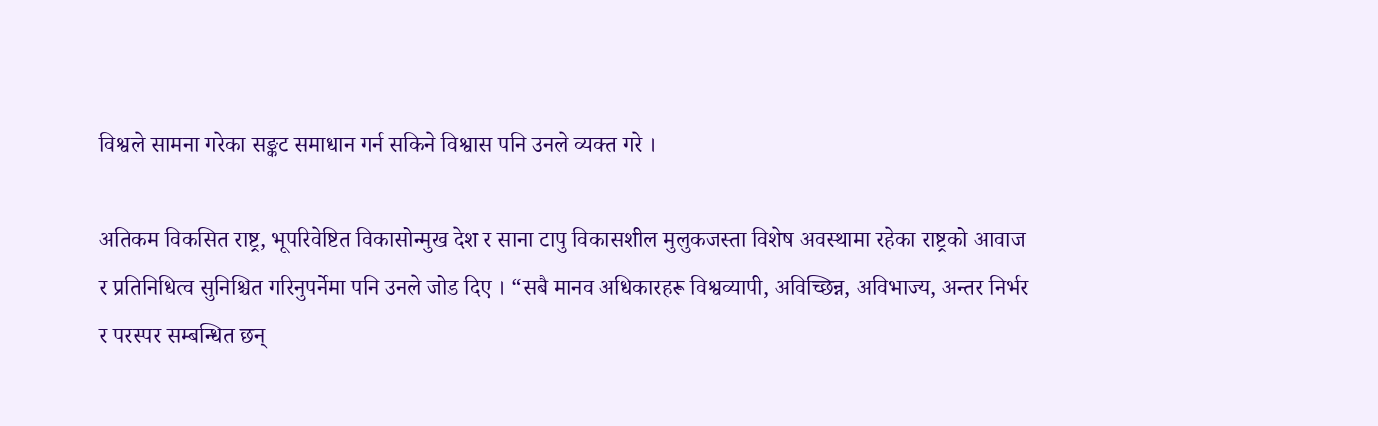विश्वले सामना गरेका सङ्कट समाधान गर्न सकिने विश्वास पनि उनले व्यक्त गरे ।

अतिकम विकसित राष्ट्र, भूपरिवेष्टित विकासोन्मुख देश र साना टापु विकासशील मुलुकजस्ता विशेष अवस्थामा रहेका राष्ट्रको आवाज र प्रतिनिधित्व सुनिश्चित गरिनुपर्नेमा पनि उनले जोड दिए । “सबै मानव अधिकारहरू विश्वव्यापी, अविच्छिन्न, अविभाज्य, अन्तर निर्भर र परस्पर सम्बन्धित छन्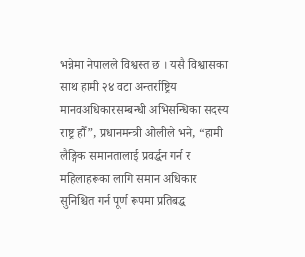भन्नेमा नेपालले विश्वस्त छ । यसै विश्वासका साथ हामी २४ वटा अन्तर्राष्ट्रिय मानवअधिकारसम्बन्धी अभिसन्धिका सदस्य राष्ट्र हौँ”, प्रधानमन्त्री ओलीले भने, “हामी लैङ्गिक समानतालाई प्रवर्द्धन गर्न र महिलाहरूका लागि समान अधिकार सुनिश्चित गर्न पूर्ण रूपमा प्रतिबद्ध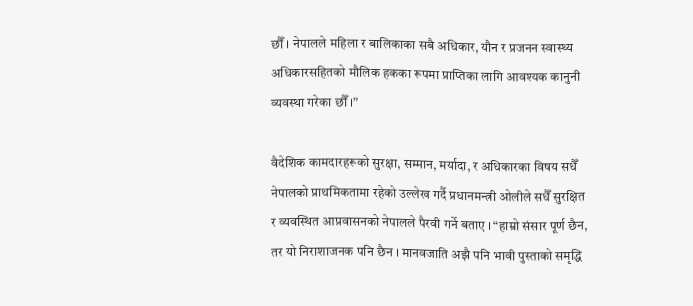छौँ । नेपालले महिला र बालिकाका सबै अधिकार, यौन र प्रजनन स्वास्थ्य अधिकारसहितको मौलिक हकका रूपमा प्राप्तिका लागि आवश्यक कानुनी व्यवस्था गरेका छौँ ।”

वैदेशिक कामदारहरूको सुरक्षा, सम्मान, मर्यादा, र अधिकारका विषय सधैँ नेपालको प्राथमिकतामा रहेको उल्लेख गर्दै प्रधानमन्त्री ओलीले सधैँ सुरक्षित र व्यवस्थित आप्रवासनको नेपालले पैरवी गर्ने बताए । “हाम्रो संसार पूर्ण छैन, तर यो निराशाजनक पनि छैन । मानवजाति अझै पनि भावी पुस्ताको समृद्धि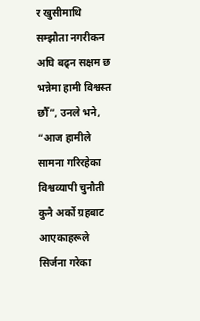र खुसीमाथि सम्झौता नगरीकन अघि बढ्न सक्षम छ भन्नेमा हामी विश्वस्त छौँ”, उनले भने, “आज हामीले सामना गरिरहेका विश्वव्यापी चुनौती कुनै अर्को ग्रहबाट आएकाहरूले सिर्जना गरेका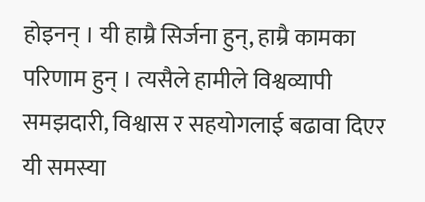होइनन् । यी हाम्रै सिर्जना हुन्, हाम्रै कामका परिणाम हुन् । त्यसैले हामीले विश्वव्यापी समझदारी, विश्वास र सहयोगलाई बढावा दिएर यी समस्या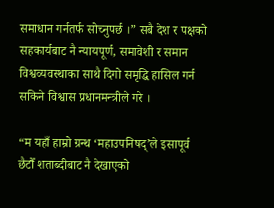समाधान गर्नतर्फ सोच्नुपर्छ ।” सबै देश र पक्षको सहकार्यबाट नै न्यायपूर्ण, समावेशी र समान विश्वव्यवस्थाका साथै दिगो समृद्धि हासिल गर्न सकिने विश्वास प्रधानमन्त्रीले गरे ।

“म यहाँ हाम्रो ग्रन्थ ‘महाउपनिषद्’ले इसापूर्व छैटौँ शताब्दीबाट नै देखाएको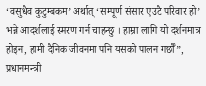‘वसुधैव कुटुम्बकम’ अर्थात् ‘सम्पूर्ण संसार एउटै परिवार हो’ भन्ने आदर्शलाई स्मरण गर्न चाहन्छु । हाम्रा लागि यो दर्शनमात्र होइन, हामी दैनिक जीवनमा पनि यसको पालन गर्छौँ”, प्रधानमन्त्री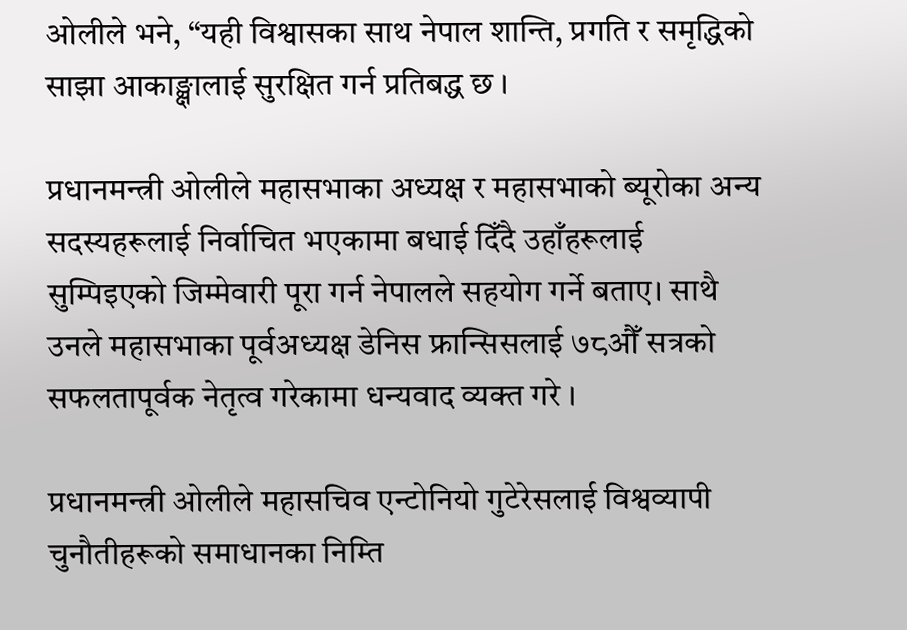ओलीले भने, “यही विश्वासका साथ नेपाल शान्ति, प्रगति र समृद्धिको साझा आकाङ्क्षालाई सुरक्षित गर्न प्रतिबद्ध छ ।

प्रधानमन्त्री ओलीले महासभाका अध्यक्ष र महासभाको ब्यूरोका अन्य सदस्यहरूलाई निर्वाचित भएकामा बधाई दिँदै उहाँहरूलाई सुम्पिइएको जिम्मेवारी पूरा गर्न नेपालले सहयोग गर्ने बताए। साथै उनले महासभाका पूर्वअध्यक्ष डेनिस फ्रान्सिसलाई ७८औँ सत्रको सफलतापूर्वक नेतृत्व गरेकामा धन्यवाद व्यक्त गरे ।

प्रधानमन्त्री ओलीले महासचिव एन्टोनियो गुटेरेसलाई विश्वव्यापी चुनौतीहरूको समाधानका निम्ति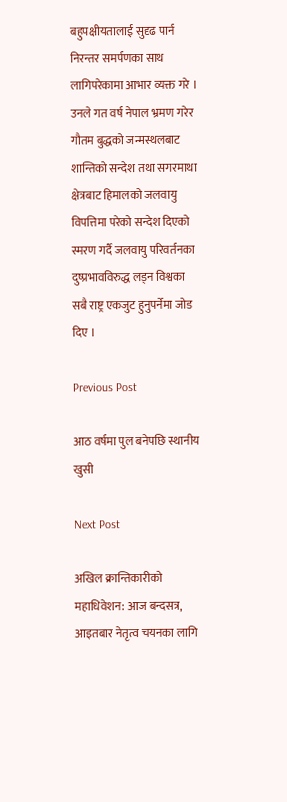बहुपक्षीयतालाई सुदृढ पार्न निरन्तर समर्पणका साथ लागिपरेकामा आभार व्यक्त गरे । उनले गत वर्ष नेपाल भ्रमण गरेर गौतम बुद्धको जन्मस्थलबाट शान्तिको सन्देश तथा सगरमाथा क्षेत्रबाट हिमालको जलवायु विपत्तिमा परेको सन्देश दिएको स्मरण गर्दै जलवायु परिवर्तनका दुष्प्रभावविरुद्ध लड्न विश्वका सबै राष्ट्र एकजुट हुनुपर्नेमा जोड दिए ।

Previous Post

आठ वर्षमा पुल बनेपछि स्थानीय खुसी

Next Post

अखिल क्रान्तिकारीको महाधिवेशन: आज बन्दसत्र, आइतबार नेतृत्व चयनका लागि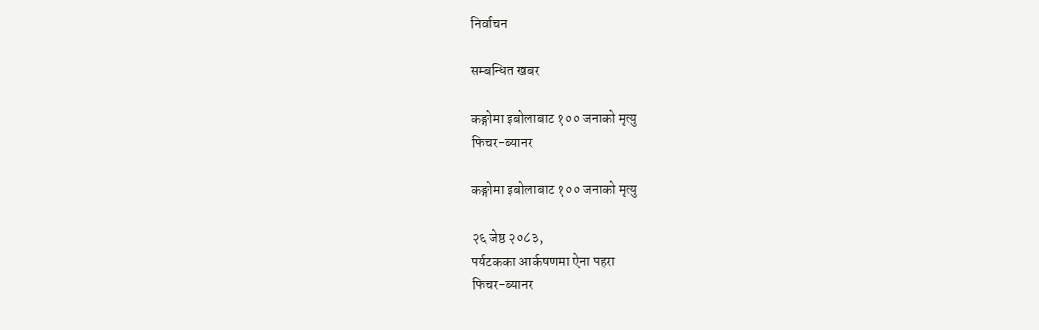निर्वाचन

सम्बन्धित खबर

कङ्गोमा इबोलाबाट १०० जनाको मृत्यु
फिचर-ब्यानर

कङ्गोमा इबोलाबाट १०० जनाको मृत्यु

२६ जेष्ठ २०८३,
पर्यटकका आर्कषणमा ऐना पहरा
फिचर-ब्यानर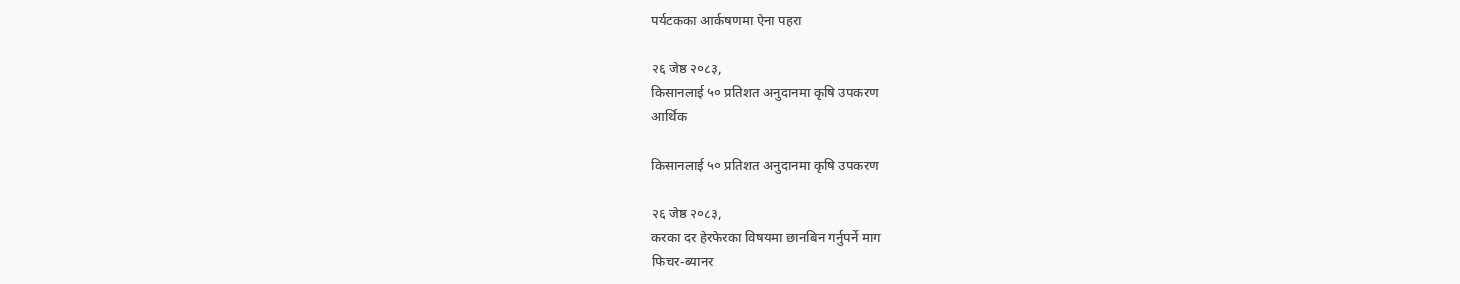पर्यटकका आर्कषणमा ऐना पहरा

२६ जेष्ठ २०८३,
किसानलाई ५० प्रतिशत अनुदानमा कृषि उपकरण
आर्थिक

किसानलाई ५० प्रतिशत अनुदानमा कृषि उपकरण

२६ जेष्ठ २०८३,
करका दर हेरफेरका विषयमा छानबिन गर्नुपर्ने माग
फिचर-ब्यानर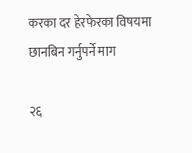करका दर हेरफेरका विषयमा छानबिन गर्नुपर्ने माग

२६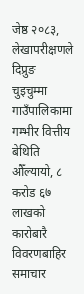जेष्ठ २०८३,
लेखापरीक्षणले दिप्रुङ चुइचुम्मा गाउँपालिकामा गम्भीर वित्तीय बेथिति औँल्यायो, ८ करोड ६७ लाखको कारोबारै विवरणबाहिर
समाचार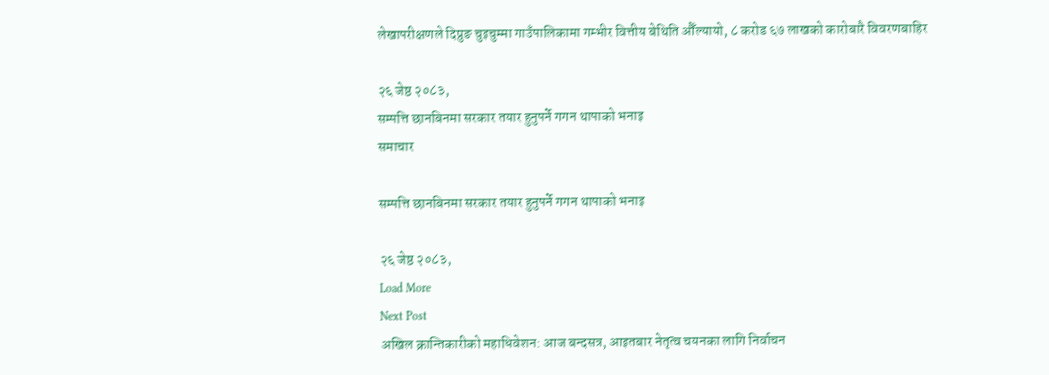लेखापरीक्षणले दिप्रुङ चुइचुम्मा गाउँपालिकामा गम्भीर वित्तीय बेथिति औँल्यायो, ८ करोड ६७ लाखको कारोबारै विवरणबाहिर

२६ जेष्ठ २०८३,
सम्पत्ति छानबिनमा सरकार तयार हुनुपर्ने गगन थापाको भनाइ
समाचार

सम्पत्ति छानबिनमा सरकार तयार हुनुपर्ने गगन थापाको भनाइ

२६ जेष्ठ २०८३,
Load More
Next Post
अखिल क्रान्तिकारीको महाधिवेशन: आज बन्दसत्र, आइतबार नेतृत्व चयनका लागि निर्वाचन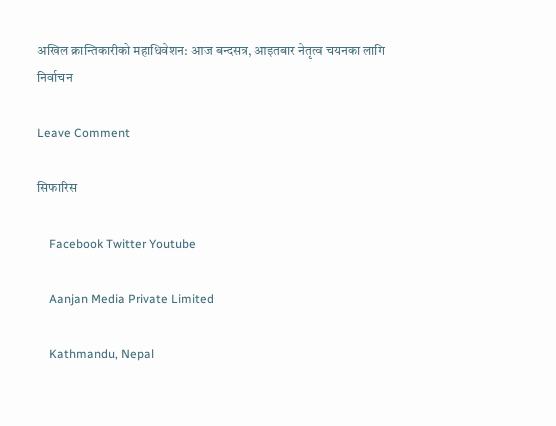अखिल क्रान्तिकारीको महाधिवेशन: आज बन्दसत्र, आइतबार नेतृत्व चयनका लागि निर्वाचन

Leave Comment

सिफारिस

    Facebook Twitter Youtube

    Aanjan Media Private Limited

    Kathmandu, Nepal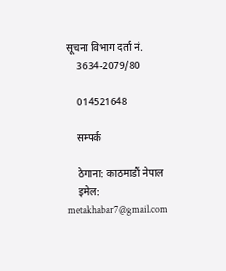सूचना विभाग दर्ता नं.
    3634-2079/80

    014521648

    सम्पर्क

    ठेगाना: काठमाडौं नेपाल
    इमेल: metakhabar7@gmail.com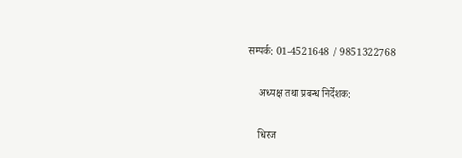सम्पर्क: 01-4521648 / 9851322768

    अध्यक्ष तथा प्रबन्ध निर्देशक:

    धिरज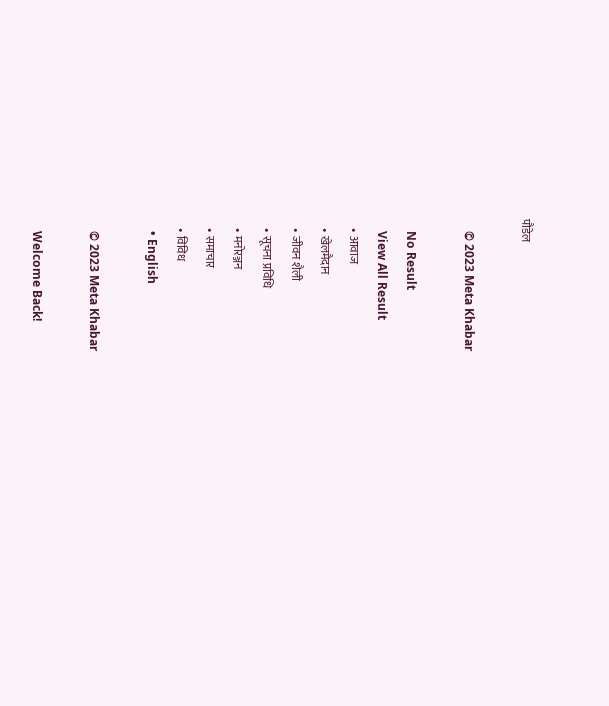पौडेल

    © 2023 Meta Khabar

    No Result
    View All Result
    • आवाज
    • खेलमैदान
    • जीवन शैली
    • सूचना प्रविधि
    • मनोरञ्जन
    • समाचार
    • विविध
    • English

    © 2023 Meta Khabar

    Welcome Back!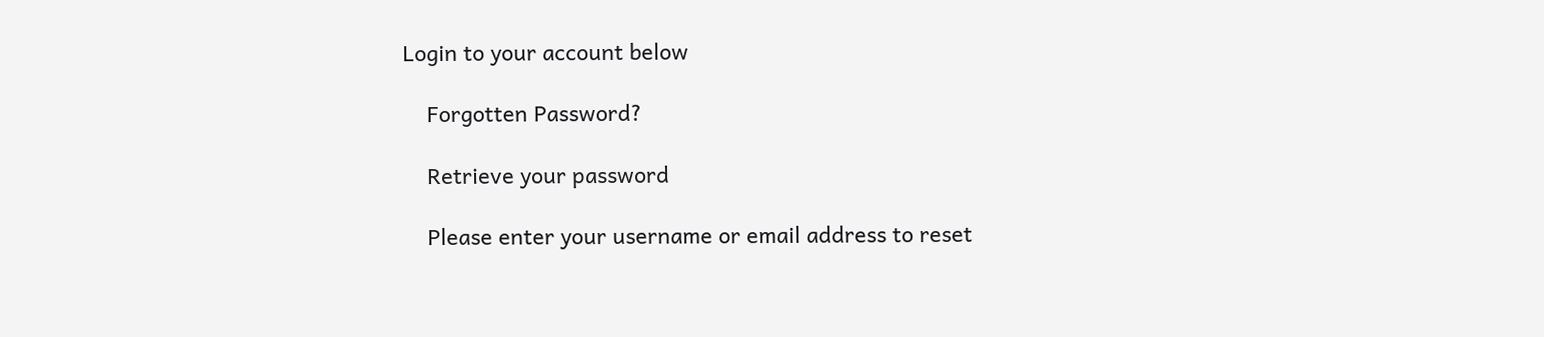Login to your account below

    Forgotten Password?

    Retrieve your password

    Please enter your username or email address to reset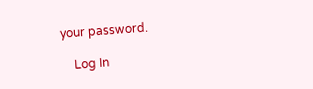your password.

    Log In